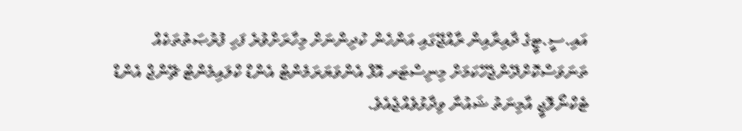އައި.ސީ.ޓީގެ ދާއިރާއިން ރާއްޖޭގައި އަންހެން ކުދިންނަށް މިހާރަށްވުރެ ފަހި ފުރުޞަތުތަކެއް ތަނަވަސްކޮށްދޭންޖެހޭކަމަށް މިނިސްޓަރ އޮފް އެންވަޔަރަމެންޓް އެންޑް ކްލައިމެންޓް ޗޭންޖް އެންޑް ޓެކްނޯލޮޖީ އާމިނަތު ޝައުނާ ވިދާޅުވެއްޖެއެވެ.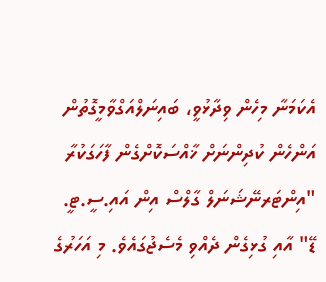އެކަމަނާ މިހެން ވިދާޅުވީ، ބައިނަލްއަގްވާމީގޮތުން އަންހެން ކުދިންނަށް ޚާއްސަކޮށްގެން ފާހަގަކުރާ "އިންޓަރނޭޝަނަލް ގާލްސް އިން އައި.ސީ.ޓީ. ޑޭ" އާއި ގުޅިގެން ދެއްވި މެސެޖުގައެވެ. މި އަހަރުގެ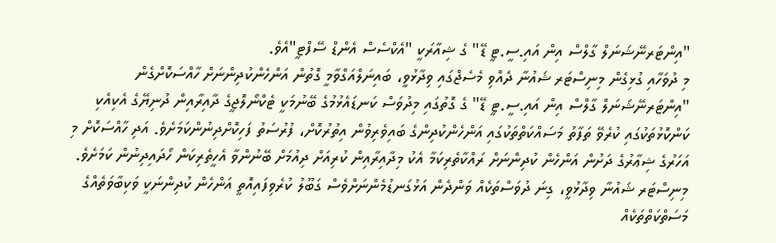"އިންޓަރނޭޝަނަލް ގާލްސް އިން އައި.ސީ.ޓީ ޑޭ" ގެ ޝިއާރަކީ "އެކްސެސް އެންޑް ސޭފްޓީ"އެވެ.
މި ދުވަހާއި ގުޅިގެން މިނިސްޓަރ ޝައުނާ ދެއްވި މެސެޖްގައި ވިދާޅުވީ، ބައިނަލްއަގްވާމީ ގޮތުން އަންހެންކުދިންނަށް ހާއްސަކޮށްގެން "އިންޓަރނޭޝަނަލް ގާލްސް އިން އައި.ސީ.ޓީ ޑޭ" ގެ ގޮތުގައި މިދުވަސް ކަނޑައެޅުމުގެ ބޭނުމަކީ ޓެކްނޯލޮޖީގެ ދާއިރާއިން ދުނިޔޭގެ އެކިއެކި ކަންކޮޅުތަކުގައި ކުރެވޭ ތަފާތު މަސައްކަތްތަކުގައި އަންހެންކުދިންގެ ބައިވެރިވުން އިތުރުކޮށް، ފުރުސަތު ފަހިކޮށްދިނުންކަމަށެވެ. އަދި ހާއްސަކޮށް މި އަހަރުގެ ޝިޢާރުގެ ދަށުން އަންހެން ކުދިންނަށް ރައްކާތެރިކަމާ އެކު މިދާއިރާއިން ކުރިއަށް ދިއުމަށް ބޭނުންވާ އެހީތެރިކަން ހޯދައިދިނުން ކަމަށެވެ.
މިނިސްޓަރ ޝައުނާ ވިދާޅުވީ، ގިނަ ދުވަސްތަކެއް ވަންދެން އަޅުގަނޑުމެންނަށްވެސް ގަބޫލު ކުރެވިފައިއޮތީ އަންހެން ކުދިންނަކީ ވަކިބާވަތެއްގެ މަސަތްކަތްތަކެއް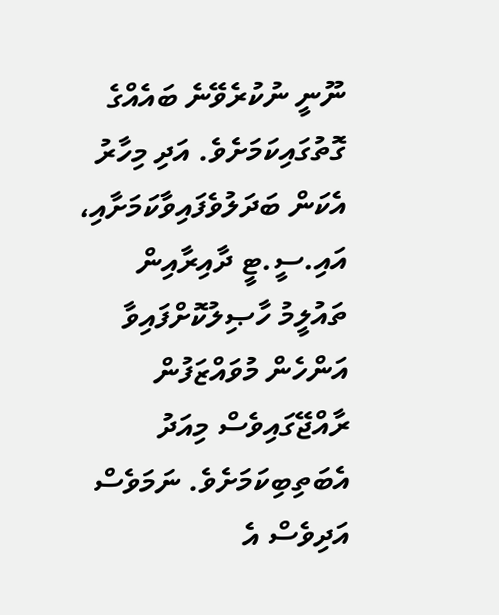ނޫނީ ނުކުރެވޭނެ ބައެއްގެ ގޮތުގައިކަމަށެވެ. އަދި މިހާރު އެކަން ބަދަލުވެފައިވާކަމަށާއި، އައި.ސީ.ޓީ ދާއިރާއިން ތައުލީމު ހާޞިލުކޮށްފައިވާ އަންހެން މުވައްޒަފުން ރާއްޖޭގައިވެސް މިއަދު އެބަތިބިކަމަށެވެ. ނަމަވެސް އަދިވެސް އެ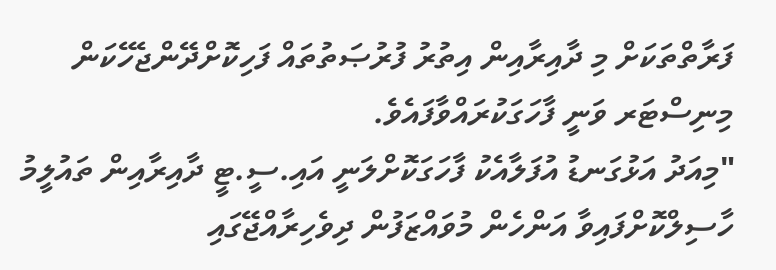ފަރާތްތަކަށް މި ދާއިރާއިން އިތުރު ފުރުޞަތުތައް ފަހިކޮށްދޭންޖެހޭކަން މިނިސްޓަރ ވަނީ ފާހަގަކުރައްވާފައެވެ.
"މިއަދު އަޅުގަނޑު އުފަލާއެކު ފާހަގަކޮށްލަނީ އައި.ސީ.ޓީ ދާއިރާއިން ތައުލީމު ހާސިލްކޮށްފައިވާ އަންހެން މުވައްޒަފުން ދިވެހިރާއްޖޭގައި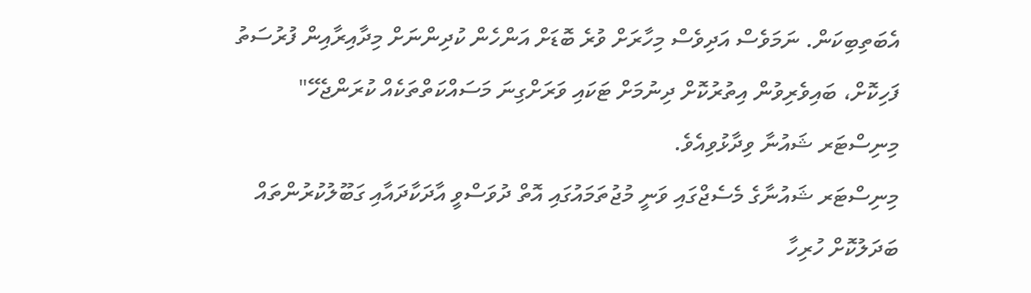އެބަތިބިކަން. ނަމަވެސް އަދިވެސް މިހާރަށް ވުރެ ބޮޑަށް އަންހެން ކުދިންނަށް މިދާއިރާއިން ފުރުސަތު ފަހިކޮށް، ބައިވެރިވުން އިތުރުކޮށް ދިނުމަށް ޓަކައި ވަރަށްގިނަ މަސައްކަތްތަކެއް ކުރަންޖެހޭ" މިނިސްޓަރ ޝައުނާ ވިދާޅުވިއެވެ.
މިނިސްޓަރ ޝައުނާގެ މެސެޖްގައި ވަނީ މުޖުތަމައުގައި އޮތް ދުވަސްވީ އާދަކާދައާއި ގަބޫލުކުރުންތައް ބަދަލުކޮށް ހުރިހާ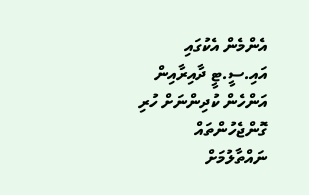އެންމެން އެކުގައި އައި.ސީ.ޓީ ދާއިރާއިން އަންހެން ކުދިންނަށް ހުރި ގޮންޖެހުންތައް ނައްތާލުމަށް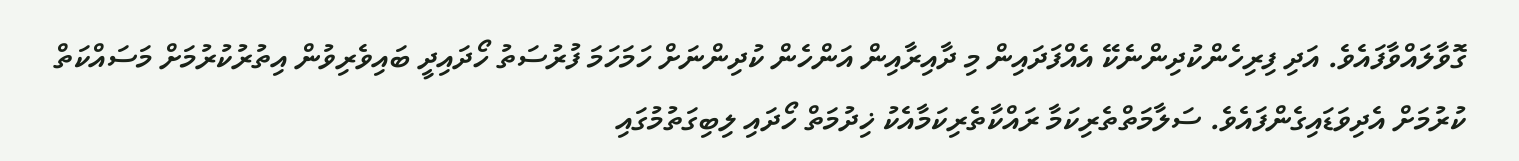ގޮވާލައްވާފައެވެ. އަދި ފިރިހެންކުދިންނެކޭ އެއްފަދައިން މި ދާއިރާއިން އަންހެން ކުދިންނަށް ހަމަހަމަ ފުރުސަތު ހޯދައިދީ ބައިވެރިވުން އިތުރުކުރުމަށް މަސައްކަތް ކުރުމަށް އެދިވަޑައިގެންފައެވެ. ސަލާމަތްތެރިކަމާ ރައްކާތެރިކަމާއެކު ޚިދުމަތް ހޯދައި ލިބިގަތުމުގައި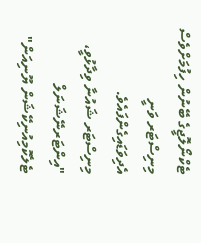ޓެކްނޯލޮޖީގެ ބޭނުން ހިފުމަށްވެސް މިނިސްޓަރ ވަނީ އެދިވަޑައިގެންފައެވެ.
މިނިސްޓަރ ޝައުނާ ވިދާޅުވީ، "އިންޓަރނޭޝަނަލް ޓެލެކޮމިއުނިކޭޝަން ޔޫނިއަން"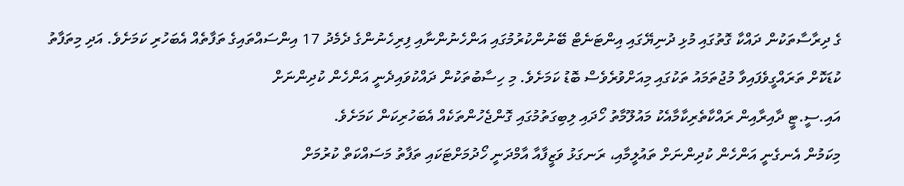ގެ ދިރާސާތަކުން ދައްކާ ގޮތުގައި މުޅި ދުނިޔޭގައި އިންޓަނެޓް ބޭނުންކުރުމުގައި އަންހެނުންނާއި ފިރިހެނުންގެ ދެމެދު 17 އިންސައްތައިގެ ތަފާތެއް އެބަހުރި ކަމަށެވެ. އަދި މިތަފާތު ކުޑަކޮށް ތަރައްގީވެފައިވާ މުޖުތަމައު ތަކުގައި މިއަށްވުރެވެސް ބޮޑު ކަމަށެވެ. މި ހިސާބުތަކުން ދައްކުވައިދެނީ އަންހެން ކުދިންނަށް
އައި.ސީ.ޓީ ދާއިރާއިން ރައްކާތެރިކާމާއެކު މައުލޫމާތު ހޯދައި ލިބިގަތުމުގައި ގޮންޖެހުންތަކެއް އެބަހުރިކަން ކަމަށެވެ.
މިކަމުން އެނގެނީ އަންހެން ކުދިންނަށް ތައުލީމާއި، ރަނގަޅު ވަޒީފާއާ އާމްދަނީ ހޯދުމަށްޓަކައި ތަފާތު މަސައްކަތް ކުރުމަށް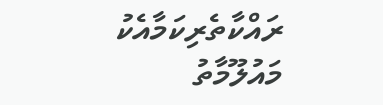ރައްކާތެރިކަމާއެކު މައުލޫމާތު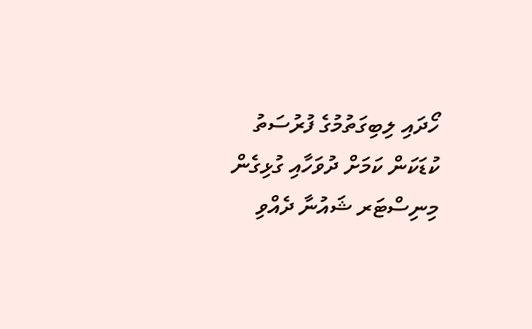ހޯދައި ލިބިގަތުމުގެ ފުރުސަތު ކުޑަކަން ކަމަށް ދުވަހާއި ގުޅިގެން މިނިސްޓަރ ޝައުނާ ދެއްވި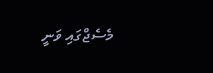މެސެޖްގައި ވަނީ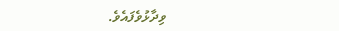ވިދާޅުވެފައެވެ.